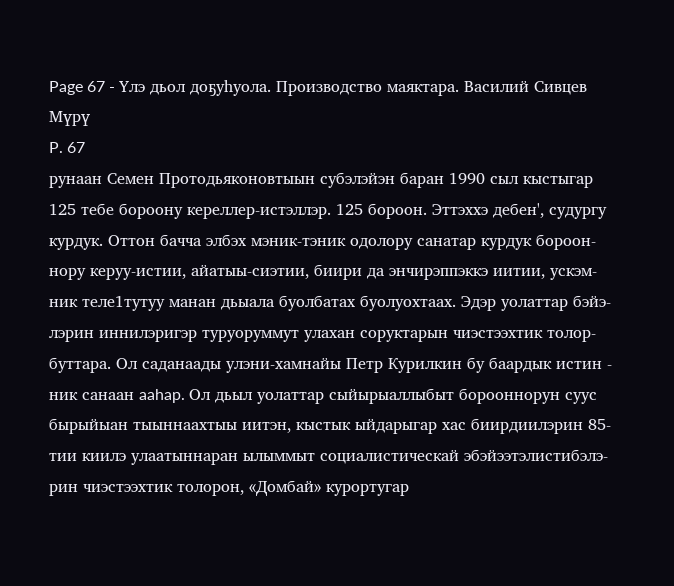Page 67 - Үлэ дьол доҕуһуола. Производство маяктара. Василий Сивцев Мүрү
P. 67
рунаан Семен Протодьяконовтыын субэлэйэн баран 1990 сыл кыстыгар
125 тебе бороону кереллер-истэллэр. 125 бороон. Эттэххэ дебен', судургу
курдук. Оттон бачча элбэх мэник-тэник одолору санатар курдук бороон-
нору керуу-истии, айатыы-сиэтии, биири да энчирэппэккэ иитии, ускэм-
ник теле1тутуу манан дьыала буолбатах буолуохтаах. Эдэр уолаттар бэйэ-
лэрин иннилэригэр туруоруммут улахан соруктарын чиэстээхтик толор-
буттара. Ол саданаады улэни-хамнайы Петр Курилкин бу баардык истин -
ник санаан aahap. Ол дьыл уолаттар сыйырыаллыбыт борооннорун суус
бырыйыан тыыннаахтыы иитэн, кыстык ыйдарыгар хас биирдиилэрин 85-
тии киилэ улаатыннаран ылыммыт социалистическай эбэйээтэлистибэлэ-
рин чиэстээхтик толорон, «Домбай» курортугар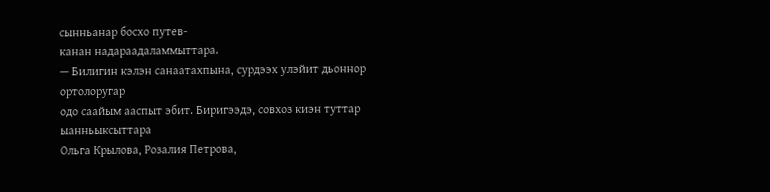сынньанар босхо путев-
канан надараадаламмыттара.
— Билигин кэлэн санаатахпына, сурдээх улэйит дьоннор ортолоругар
одо саайым ааспыт эбит. Биригээдэ, совхоз киэн туттар ыанньыксыттара
Ольга Крылова, Розалия Петрова,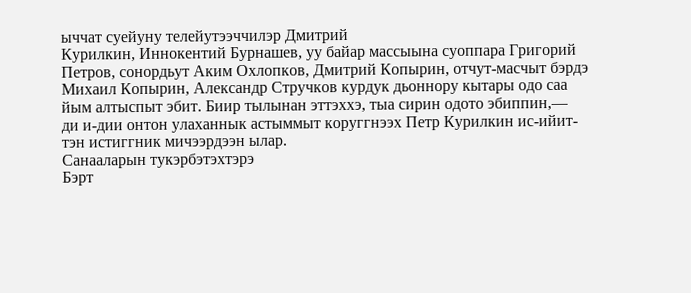ыччат суейуну телейутээччилэр Дмитрий
Курилкин, Иннокентий Бурнашев, уу байар массыына суоппара Григорий
Петров, сонордьут Аким Охлопков, Дмитрий Копырин, отчут-масчыт бэрдэ
Михаил Копырин, Александр Стручков курдук дьоннору кытары одо саа
йым алтыспыт эбит. Биир тылынан эттэххэ, тыа сирин одото эбиппин,—
ди и-дии онтон улаханнык астыммыт коруггнээх Петр Курилкин ис-ийит-
тэн истиггник мичээрдээн ылар.
Санааларын тукэрбэтэхтэрэ
Бэрт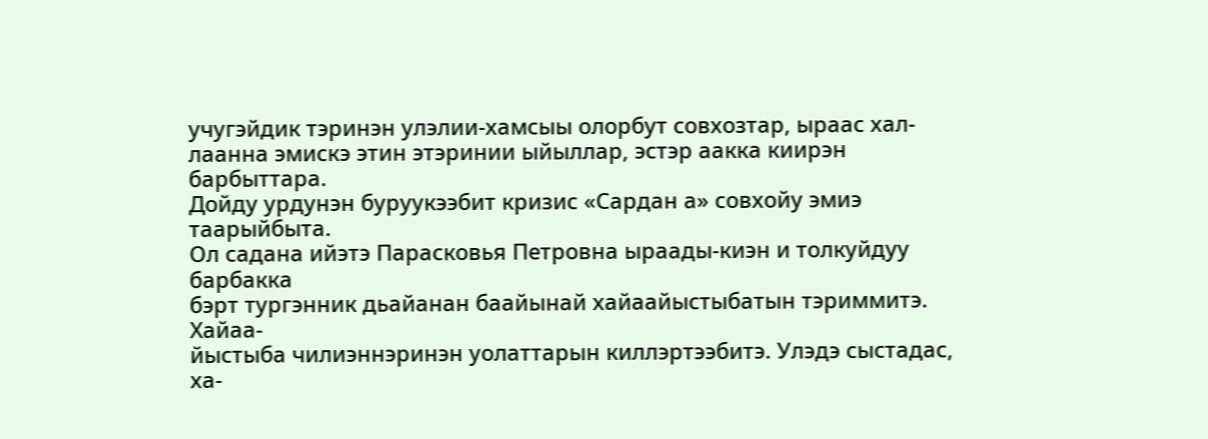учугэйдик тэринэн улэлии-хамсыы олорбут совхозтар, ыраас хал-
лаанна эмискэ этин этэринии ыйыллар, эстэр аакка киирэн барбыттара.
Дойду урдунэн буруукээбит кризис «Сардан а» совхойу эмиэ таарыйбыта.
Ол садана ийэтэ Парасковья Петровна ыраады-киэн и толкуйдуу барбакка
бэрт тургэнник дьайанан баайынай хайаайыстыбатын тэриммитэ. Хайаа-
йыстыба чилиэннэринэн уолаттарын киллэртээбитэ. Улэдэ сыстадас, ха-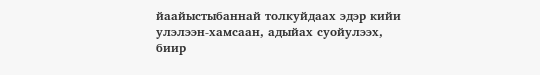йаайыстыбаннай толкуйдаах эдэр кийи улэлээн-хамсаан, адыйах суойулээх,
биир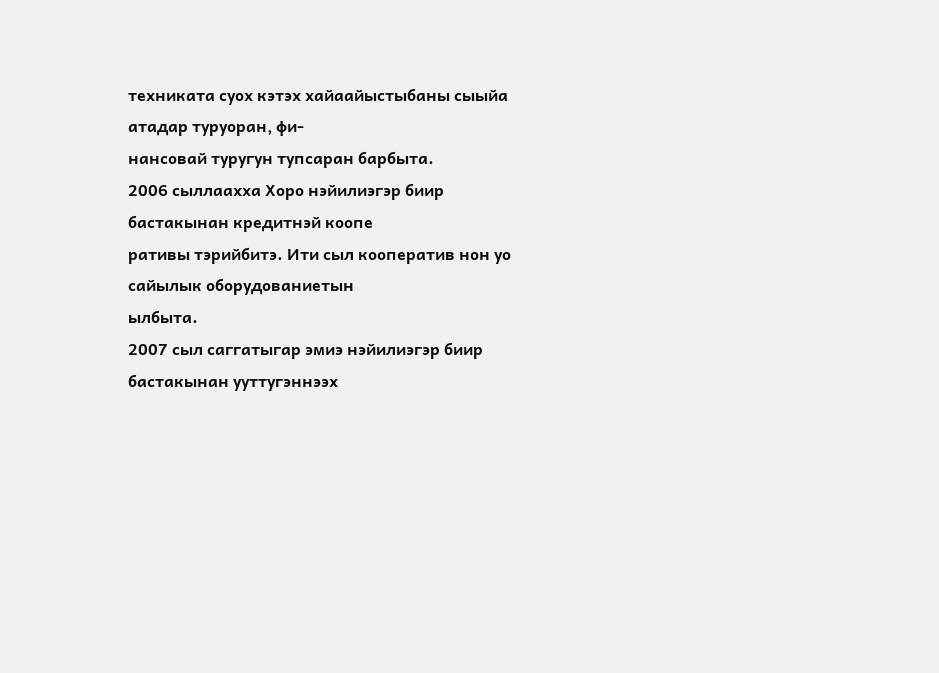техниката суох кэтэх хайаайыстыбаны сыыйа атадар туруоран, фи-
нансовай туругун тупсаран барбыта.
2006 сыллаахха Хоро нэйилиэгэр биир бастакынан кредитнэй коопе
ративы тэрийбитэ. Ити сыл кооператив нон уо сайылык оборудованиетын
ылбыта.
2007 сыл саггатыгар эмиэ нэйилиэгэр биир бастакынан ууттугэннээх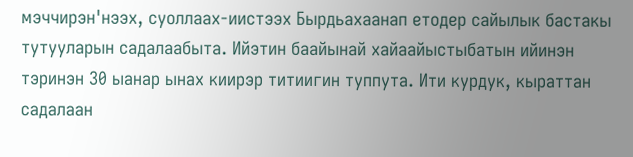мэччирэн'нээх, суоллаах-иистээх Бырдьахаанап етодер сайылык бастакы
тутууларын садалаабыта. Ийэтин баайынай хайаайыстыбатын ийинэн
тэринэн 30 ыанар ынах киирэр титиигин туппута. Ити курдук, кыраттан
садалаан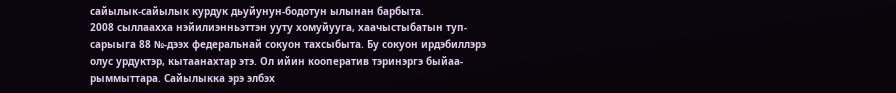сайылык-сайылык курдук дьуйунун-бодотун ылынан барбыта.
2008 сыллаахха нэйилиэнньэттэн ууту хомуйууга, хаачыстыбатын туп-
сарыыга 88 №-дээх федеральнай сокуон тахсыбыта. Бу сокуон ирдэбиллэрэ
олус урдуктэр, кытаанахтар этэ. Ол ийин кооператив тэринэргэ быйаа-
рыммыттара. Сайылыкка эрэ элбэх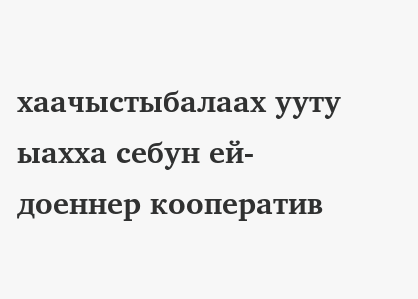хаачыстыбалаах ууту ыахха себун ей-
доеннер кооператив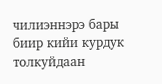чилиэннэрэ бары биир кийи курдук толкуйдаан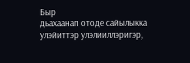Быр
дьахаанап отоде сайылыкка улэйиттэр улэлииллэригэр,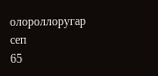олороллоругар сеп
65